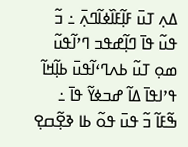ߡߍ߲ ߠߎ߫ ߓߊ߲߬ߓߊ߰ߦߊ߬ߣߍ߲߫ ߸ ߏ߬ ߟߎ߬ ߟߊ߫ ߣߊ߲߬ߝߟߏ ߣߴߊ߬ߟߎ߬ ߘߋ߲ ߠߎ߬ ߕߍߣߵߊ߬ߟߎ߫ ߕߊ߲߬ߞߊ߬ ߟߴߊߟߊ߫ ߡߊ߬ ߝߏߦߌ߬ ߟߊ߫ ߸ ߒ߬ߓߊ߬ ߏ߬ ߟߎ߫ ߟߋ߬ ߕߊ ߢߐ߲߬ߛߐ߲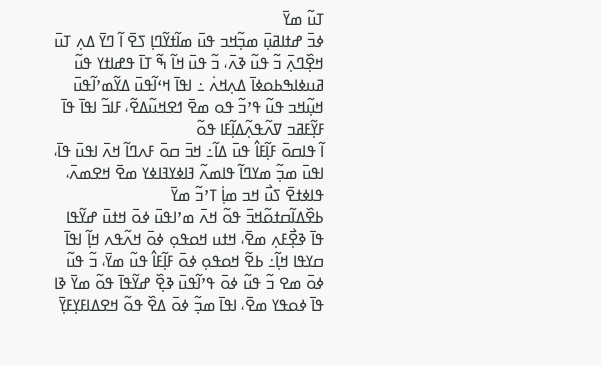ߠߎ߬ ߘߌ߫
ߦߏ߫ ߝߙߊߥߎ߲߫ ߘߏ߲߬ߞߏ ߟߎ߫ ߘߊ߬ߙߌ߬ߣߊ߲ ߖߐ߫ ߊ߬ ߣߌ߫ ߡߍ߲ ߠߎ߫ ߞߐ߲߰ߣߍ߲߫ ߏ߬ ߟߎ߬ ߢߍ߫، ߏ߬ ߟߎ߫ ߞߊ߬ ߒ߬ ߠߊ߫ ߟߝߊߙߌ ߟߎ߬ ߥߎߦߊߒߕߋߦߊ߫ ߡߍ߲ߞߍ߭ ߸ ߊߟߊ߫ ߞߵߊ߬ߟߎ߫ ߡߌ߬ߘߴߊ߬ߟߎ߫ ߞߎ߲߬ߞߏ ߟߎ߬ ߟߴߏ߬ ߟߋ ߘߐ߫ ߗߐߞߎ߬ߡߐ߬، ߓߊߏ߬ ߊߟߊ߫ ߟߊ߫ ߓߌ߲߬ߓߥߏ ߜߍ߬ߟߍ߲߬ߡߊ߲߬ߓߊ ߟߋ߬
ߊ߬ ߟߊߛߋ߫ ߓߊ߲߬ߓߊ߮ ߟߎ߫ ߡߊ߬߸ ߞߏ߫ ߛߋ߫ ߓߍߣߊ߬ ߞߍ߫ ߊߟߎ߫ ߟߊ߫، ߊߟߎ߫ ߘߏ߲߬ ߘߌߣߊ߬ ߟߊߘߍ߬ ߔߊߦߌߔߊߦߌ ߘߐ߫ ߞߐߘߍ߫، ߟߊߦߙߐ߫ ߖߎ߯ ߞߏ ߘߊ߲߭ ߠߴߏ߬ ߘߌ߫
ߕߐ߰ߡߊ߬ߛߙߋ߬ߞߏ߫ ߟߋ߬ ߞߍ߫ ߘߴߊߟߎ߫ ߦߋ߫ ߞߙߎ߫ ߝߌ߬ߟߊ ߟߊ߫ ߢߐ߲߯ߓߍ߲ ߘߐ߫، ߞߙߎ ߞߋߟߋ߲ ߦߋ߫ ߞߍ߬ߟߍ ߞߊ߲߬ ߊߟߊ߫ ߛߌߟߊ ߞߊ߲߬߸ ߕߐ߬ ߞߋߟߋ߲ ߦߋ߫ ߓߊ߲߬ߓߊ߮ ߟߎ߬ ߘߌ߫، ߏ߬ ߟߎ߬ ߦߋ߫ ߘߐ ߏ߬ ߟߎ߬ ߦߋ߫ ߟߴߊ߬ߟߎ߫ ߢߐ߲߰ ߝߌ߬ߟߊ߫ ߟߋ߬ ߘߌ߫ ߢߊ ߟߊ߫ ߦߋߟߌ ߘߐ߫، ߊߟߊ߫ ߘߏ߲߬ ߦߋ߫ ߡߐ߰ ߟߋ߬ ߞߐߡߊߓߌ߲ߓߌ߲߫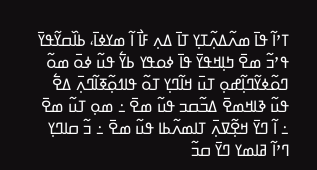ߠߴߊ߬ ߟߊ߫ ߘߍ߬ߡߍ߲߬ߠߌ߲ ߠߊ߫ ߡߍ߲ ߓߊ߯ ߊ߬ ߘߌߦߊ߫، ߕߊ߰ߛߌ߬ߟߌ߫ ߟߴߏ߬ ߘߐ߫ ߤߊ߲ߞߟߌ߫ ߟߊ߫ ߦߋߟߌ ߕߌ߱ ߟߎ߬ ߦߋ߫ ߘߋ߬
ߣߋ߬ߦߌ߬ߣߊ߲߬ߝߋ߲ ߠߎ߫ ߞߊ߬ߣߌ߲ ߠߋ߬ ߟߊߗߋ߲߬ߧߊ߬ߣߍ߲߫ ߡߐ߱ ߟߎ߬ ߢߊߞߘߐ߫ ߡߏ߬ߛߏ ߟߎ߬ ߘߐ߫ ߸ ߘߋ߲ ߠߎ߬ ߘߐ߫ ߸ ߊ߬ ߣߌ߫ ߞߐ߲߬ߜߍ߲߫ ߠߊߘߍ߬ߕߊ ߟߎ߬ ߘߐ߫ ߸ ߏ߬ ߛߊߣߌ߲ ߣߴߊ߬ ߥߊߘߌ ߣߌ߫ ߛߏ߬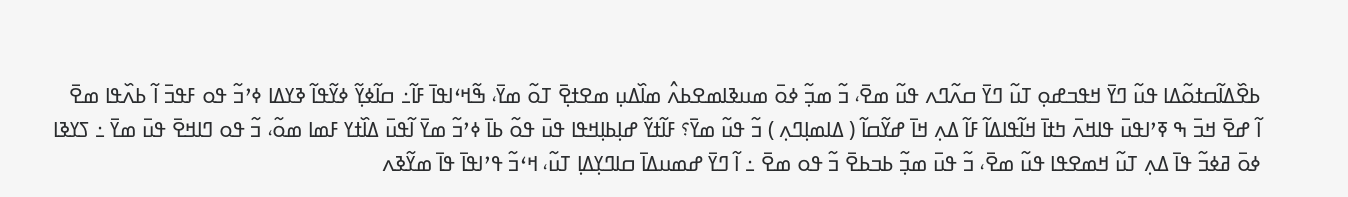ߕߐ߰ߡߊ߬ߛߙߋ߬ߡߊ ߟߎ߬ ߣߌ߫ ߞߟߏߝߋ߲ ߠߎ߬ ߣߌ߫ ߛߍ߬ߣߍ ߟߎ߬ ߘߐ߫، ߏ߬ ߘߏ߲߬ ߦߋ߫ ߘߎߢߊߘߐߕߍ߮ ߘߊ߰ߡߎ߲ ߘߐߙߐ߲߫ ߠߋ߬ ߘߌ߫، ߒ߬ߞߵߊߟߊ߫ ߓߊ߬߸ ߛߊ߬ߦߌ߲߬ ߦߌ߬ߟߊ߬ ߢߌߡߊ ߦߴߏ߬ ߟߋ ߓߟߏ߫ ߊ߬ ߕߍ߰ߟߊ ߘߐ߫
ߊ߬ ߝߐ߫ ߞߏ߫ ߒ ߧߴߊߟߎ߫ ߟߊߞߍ߫ ߤߙߊ߫ ߞߊ߬ߟߊߡߊ߬ ߓߊ߬ ߡߍ߲ ߞߊ߫ ߝߌ߬ߛߊ߬ ( ߡߊߘߊ߲ߣߍ߲ ) ߏ߬ ߟߎ߬ ߘߌ߫؟ ߓߊ߬ߙߌ߬ ߝߊ߲ߕߊ߲ߞߟߊ ߟߎ߫ ߟߋ߬ ߕߊ߫ ߦߴߏ߬ ߘߌ߫ ߊ߬ߟߎ߫ ߡߊ߰ߙߌ ߓߘߊ ߘߋ߬، ߏ߬ ߟߋ ߣߊߞߐ߫ ߟߎ߫ ߘߌ߫ ߸ ߖߌߢߊ ߦߋ߫ ߥߦߏ߬ ߟߊ߫ ߡߍ߲ ߠߎ߬ ߞߘߐߟߊ ߟߎ߬ ߘߐ߫، ߏ߬ ߟߎ߫ ߘߏ߲߬ ߕߏߕߐ߫ ߏ߬ ߟߋ ߘߐ߫ ߸ ߊ߬ ߣߌ߫ ߝߘߎߡߊ߫ ߛߊߣߌ߲ߡߊ߲ ߠߎ߬، ߞߵߏ߬ ߟߴߊߟߊ߫ ߟߊ߫ ߘߌ߬ߢߍ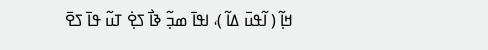ߞߊ߲߬ ( ߊ߬ߟߎ߫ ߡߊ߬ )، ߊߟߊ߫ ߘߏ߲߬ ߢߊ߯ ߖߐ߲߭ ߠߎ߬ ߟߊ߫ ߖߐ߫